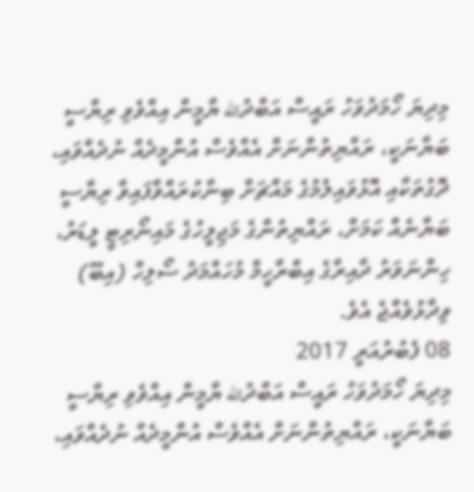މިދިޔަ ހޯމަދުވަހު ރައީސް އަބްދުالله ޔާމީން އިއްވެވި ރިޔާސީ ބަޔާނަކީ، ރައްޔިތުންނަށް އެއްވެސް އުންމީދެއް ނުދެއްވައި، ދޮގުތަކާއި އޮޅުވައިލުމުގެ މައްޗަށް ބިނާކުރައްވާފައިވާ ރިޔާސީ ބަޔާނެއް ކަމަށް، ރައްޔިތުންގެ މަޖިލީހުގެ މައިނޯރިޓީ ލީޑަރު، ހިންނަވަރު ދާއިރާގެ އިބްރާހީމް މުހައްމަދު ސޯލިހް (އިބޫ) ވިދާޅުވެއްޖެ އެވެ.
08 ފެބުރުއަރީ 2017
މިދިޔަ ހޯމަދުވަހު ރައީސް އަބްދުالله ޔާމީން އިއްވެވި ރިޔާސީ ބަޔާނަކީ، ރައްޔިތުންނަށް އެއްވެސް އުންމީދެއް ނުދެއްވައި،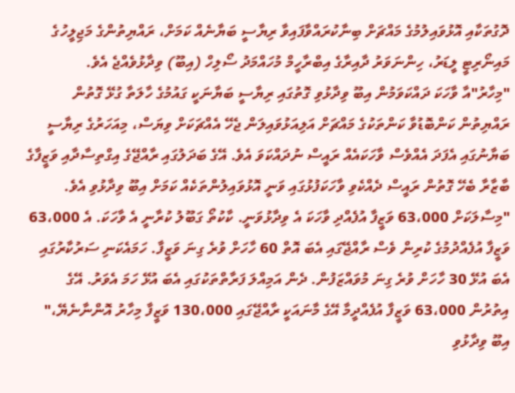ދޮގުތަކާއި އޮޅުވައިލުމުގެ މައްޗަށް ބިނާކުރައްވާފައިވާ ރިޔާސީ ބަޔާނެއް ކަމަށް، ރައްޔިތުންގެ މަޖިލީހުގެ މައިނޯރިޓީ ލީޑަރު، ހިންނަވަރު ދާއިރާގެ އިބްރާހީމް މުހައްމަދު ސޯލިހް (އިބޫ) ވިދާޅުވެއްޖެ އެވެ.
"މިހާރު"އާ ވާހަކަ ދައްކަވަމުން އިބޫ ވިދާޅުވި ގޮތުގައި ރިޔާސީ ބަޔާނަކީ ގައުމުގެ ހާލަތާ ގުޅޭ ގޮތުން ރައްޔިތުން ކަންބޮޑުވާ ކަންތަކުގެ މައްޗަށް އަލިއަޅުވައިލަން ޖެހޭ އެއްޗަކަށް ވިޔަސް، މިއަހަރުގެ ރިޔާސީ ބަޔާނުގައި އެފަދަ އެއްވެސް ވާހަކައެއް ރައީސް ނުދައްކަވަ އެވެ. އޭގެ ބަދަލުގައި ރާއްޖޭގެ އިގްތިސާދާއި ވަޒީފާގެ ބާޒާރާ ބެހޭ ގޮތުން ރައީސް ދެއްކެވި ވާހަކަފުޅުގައި ވަނީ އޮޅުވައިލުންތަކެއް ކަމަށް އިބޫ ވިދާޅުވި އެވެ.
"މިސާލަކަށް 63،000 ވަޒީފާ އުފެއްދި ވާހަކަ އެ ވިދާޅުވަނީ. ކާކުތޯ ގަބޫލު ކުރާނީ އެ ވާހަކަ. އެ 63،000 ވަޒީފާ އުފެއްދުމުގެ ކުރިން ވެސް ރާއްޖޭގައި އެބަ އޮތް 60 ހާހަށް ވުރެ ގިނަ ވަޒީފާ. ހަމައެކަނި ސަރުކާރުގައި އެބަ އުޅޭ 30 ހާހަށް ވުރެ ގިނަ މުވައްޒަފުން. ދެން އަމިއްލަ ފަރާތްތަކުގައި އެބަ އުޅޭ ހަމަ އެވަރު. އޭގެ އިތުރުން 63،000 ވަޒީފާ އުފެއްދީމާ އޭގެ މާނައަކީ ރާއްޖޭގައި 130،000 ވަޒީފާ މިހާރު އޮންނާނެޔޭ،" އިބޫ ވިދާޅުވި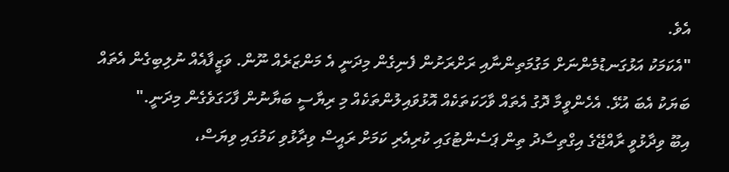އެވެ.
"އެކަމަކު އަޅުގަނޑުމެންނަށް މަގުމަތިންނާއި ރަށްރަށުން ފެނިގެން މިދަނީ އެ މަންޒަރެއް ނޫން. ވަޒީފާއެއް ނުލިބިގެން އެތައް ބަޔަކު އެބަ އުޅޭ. އެހެންވީމާ ދޮގު އެތައް ވާހަކަތަކެއް އޮޅުވައިލުންތަކެއް މި ރިޔާސީ ބަޔާނުން ފާހަގަވެގެން މިދަނީ."
އިބޫ ވިދާޅުވީ ރާއްޖޭގެ އިގްތިސާދު ތިން ޕަސެންޓުގައި ކުރިއެރި ކަމަށް ރައީސް ވިދާޅުވި ކަމުގައި ވިޔަސް،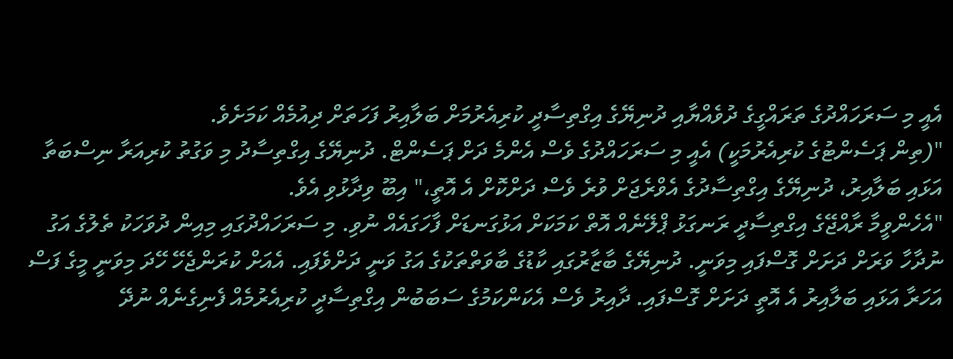އެއީ މި ސަރަހައްދުގެ ތަރައްގީގެ ދުވެއްޔާއި ދުނިޔޭގެ އިގްތިސާދީ ކުރިއެރުމަށް ބަލާއިރު ފަހަތަށް ދިއުމެއް ކަމަށެވެ.
"(ތިން ޕަސެންޓުގެ ކުރިއެރުމަކީ) އެއީ މި ސަރަހައްދުގެ ވެސް އެންމެ ދަށް ޕަސެންޓް. ދުނިޔޭގެ އިގްތިސާދު މި ވަގުތު ކުރިއަރާ ނިސްބަތާ އަޅައި ބަލާއިރު، ދުނިޔޭގެ އިގްތިސާދުގެ އެވްރެޖަށް ވުރެ ވެސް ދަށްކޮށް އެ އޮތީ،" އިބޫ ވިދާޅުވި އެވެ.
"އެހެންވީމާ ރާއްޖޭގެ އިގްތިސާދީ ރަނގަޅު ޕްލޭނެއް އޮތް ކަމަކަށް އަޅުގަނޑަށް ފާހަގައެއް ނުވި. މި ސަރަހައްދުގައި މިއިން ދުވަހަކު ތެލުގެ އަގު ނުދާހާ ވަރަށް ދަށަށް ގޮސްފައި މިވަނީ. ދުނިޔޭގެ ބާޒާރުގައި ކާޑުގެ ބާވަތްތަކުގެ އަގު ވަނީ ދަށްވެފައި. އެއަށް ކުރަންޖެހޭ ހޭދަ މިވަނީ މީގެ ފަސް އަހަރާ އަޅައި ބަލާއިރު އެ އޮތީ ދަށަށް ގޮސްފައި. ދާއިރު ވެސް އެކަންކަމުގެ ސަބަބުން އިގްތިސާދީ ކުރިއެރުމެއް ފެނިގެނެއް ނުދޭ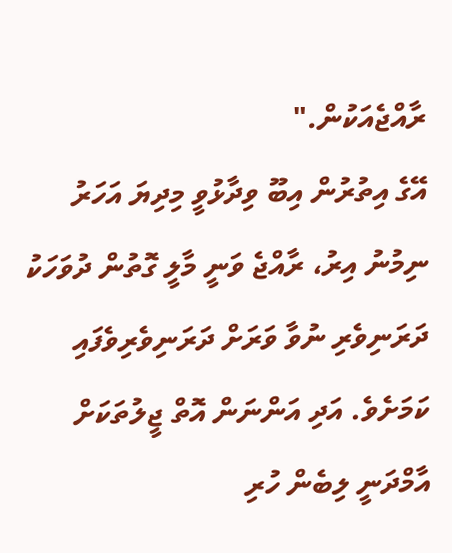ރާއްޖެއަކުން."
އޭގެ އިތުރުން އިބޫ ވިދާޅުވީ މިދިޔަ އަހަރު ނިމުނު އިރު، ރާއްޖެ ވަނީ މާލީ ގޮތުން ދުވަހަކު ދަރަނިވެރި ނުވާ ވަރަށް ދަރަނިވެރިވެފައި ކަމަށެވެ. އަދި އަންނަން އޮތް ޖީލުތަކަށް އާމްދަނީ ލިބެން ހުރި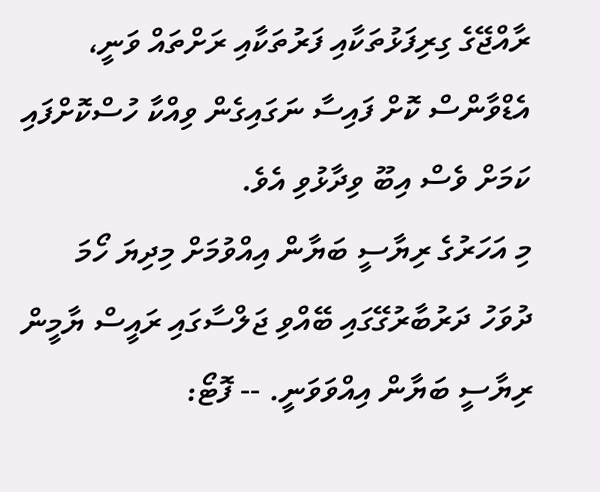ރާއްޖޭގެ ގިރިފަޅުތަކާއި ފަރުތަކާއި ރަށްތައް ވަނީ، އެޑްވާންސް ކޮށް ފައިސާ ނަގައިގެން ވިއްކާ ހުސްކޮށްފައި ކަމަށް ވެސް އިބޫ ވިދާޅުވި އެވެ.
މި އަހަރުގެ ރިޔާސީ ބަޔާން އިއްވުމަށް މިދިޔަ ހޯމަ ދުވަހު ދަރުބާރުގޭގައި ބޭއްވި ޖަލްސާގައި ރައީސް ޔާމީން ރިޔާސީ ބަޔާން އިއްވަވަނީ. -- ފޮޓޯ: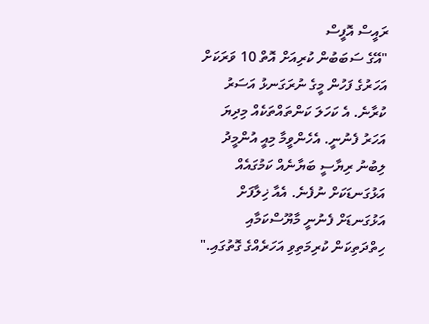ރައީސް އޮފީސް
"އޭގެ ސަބަބުން ކުރިއަށް އޮތް 10 ވަރަކަށް އަހަރުގެ ފަހުން މީގެ ނުރަގަނޅު އަސަރު ކުރާނެ. އެ ކަހަލަ ކަންތައްތަކެއް މިދިޔަ އަހަރު ފެނުނީ. އެހެންވީމާ މިއީ އުންމީދު ލިބުނު ރިޔާސީ ބަޔާނެއް ކަމުގައެއް އަޅުގަނޑަކަށް ނުފެނެ. އެއާ ޚިލާފަށް އަޅުގަނޑަށް ފެނުނީ މާޔޫސްކަމާއި ހިތްދަތިކަން ކުރިމަތިވި އަހަރެއްގެ ގޮތުގައި."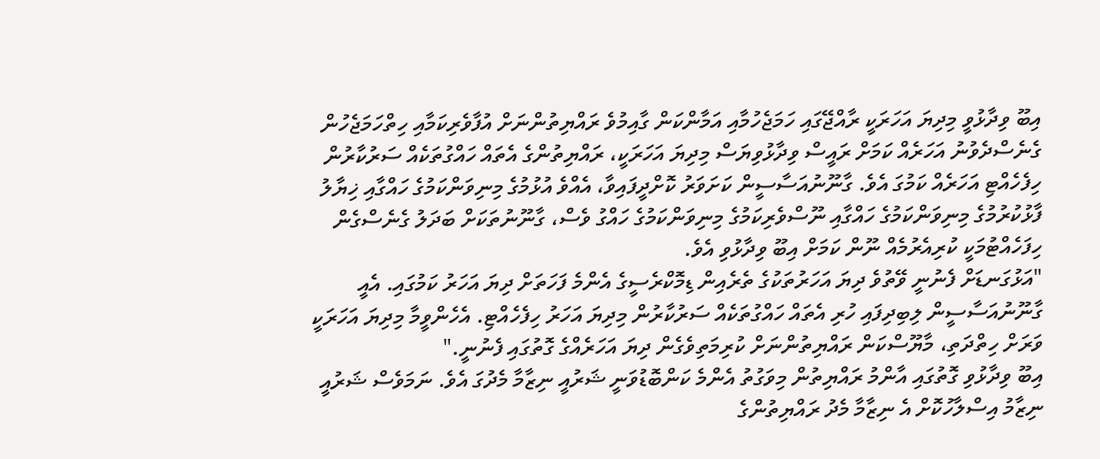އިބޫ ވިދާޅުވީ މިދިޔަ އަހަރަކީ ރާއްޖޭގައި ހަމަޖެހުމާއި އަމާންކަން ގާއިމުވެ ރައްޔިތުންނަށް އުފާވެރިކަމާއި ހިތްހަމަޖެހުން ގެނެސްދެވުނު އަހަރެއް ކަމަށް ރައީސް ވިދާޅުވިޔަސް މިދިޔަ އަހަރަކީ، ރައްޔިތުންގެ އެތައް ހައްގުތަކެއް ސަރުކާރުން ހިފެހެއްޓި އަހަރެއް ކަމުގަ އެވެ. ގާނޫނުއަސާސީން ކަށަވަރު ކޮށްދީފައިވާ، އެއްވެ އުޅުމުގެ މިނިވަންކަމުގެ ހައްގާއި ޚިޔާލު ފާޅުކުރުމުގެ މިނިވަންކަމުގެ ހައްގާއި ނޫސްވެރިކަމުގެ މިނިވަންކަމުގެ ހައްގު ވެސް، ގާނޫނުތަކަށް ބަދަލު ގެނެސްގެން ހިފަހެއްޓުމަކީ ކުރިއެރުމެއް ނޫން ކަމަށް އިބޫ ވިދާޅުވި އެވެ.
"އަޅުގަނޑަށް ފެނުނީ ވޭތުވެ ދިޔަ އަހަރުތަކުގެ ތެރެއިން ޑިމޮކްރެސީގެ އެންމެ ފަހަތަށް ދިޔަ އަހަރު ކަމުގައި. އެއީ ގާނޫނުއަސާސީން ލިބިދިފައި ހުރި އެތައް ހައްގުތަކެއް ސަރުކާރުން މިދިޔަ އަހަރު ހިފެހެއްޓި. އެހެންވީމާ މިދިޔަ އަހަރަކީ ވަރަށް ހިތްދަތި، މާޔޫސްކަން ރައްޔިތުންނަށް ކުރިމަތިވެގެން ދިޔަ އަހަރެއްގެ ގޮތުގައި ފެނުނީ."
އިބޫ ވިދާޅުވި ގޮތުގައި އާންމު ރައްޔިތުން މިވަގުތު އެންމެ ކަންބޮޑުވަނީ ޝަރުއީ ނިޒާމާ މެދުގަ އެވެ. ނަމަވެސް ޝަރުއީ ނިޒާމު އިސްލާހުކޮށް އެ ނިޒާމާ މެދު ރައްޔިތުންގެ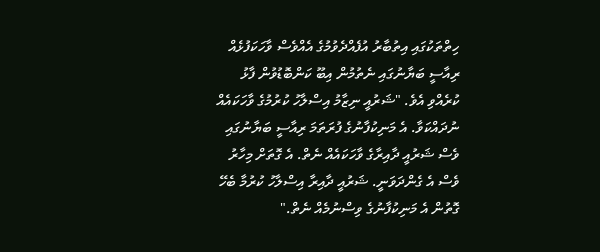ހިތްތަކުގައި އިތުބާރު އުފެއްދެވުމުގެ އެއްވެސް ވާހަކަފުޅެއް ރިއާސީ ބަޔާނުގައި ނެތުމުން އިބޫ ކަންބޮޑުވުން ފާޅު ކުރެއްވި އެވެ. "ޝަރުއީ ނިޒާމު އިސްލާހު ކުރުމުގެ ވާހަކައެއް ނުދައްކަވާ. އެ މަނިކުފާނުގެ ފުރަތަމަ ރިއާސީ ބަޔާނުގައި ވެސް ޝަރުއީ ދާއިރާގެ ވާހަކައެއް ނެތް. އެ ގޮތަށް މިހާރު ވެސް އެ ގެންދަވަނީ. ޝަރުއީ ދާއިރާ އިސްލާހު ކުރުމާ ބެހޭ ގޮތުން އެ މަނިކުފާނުގެ ވިސްނުމެއް ނެތް."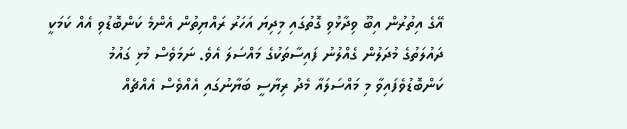އޭގެ އިތުރުން އިބޫ ވިދާޅުވި ގޮތުގައި މިދިޔަ އަހަރު ރައްޔިތުން އެންމެ ކަންބޮޑުވި އެއް ކަމަކީ ދައުލަތުގެ މުދަލުން ގެއްލުނު ފައިސާތަކުގެ މައްސަލަ އެވެ. ނަމަވެސް މުޅި ގައުމު ކަންބޮޑުވެފައިވާ މި މައްސަލައާ މެދު ރިޔާސީ ބަޔާނުގައި އެއްވެސް އެއްޗެއް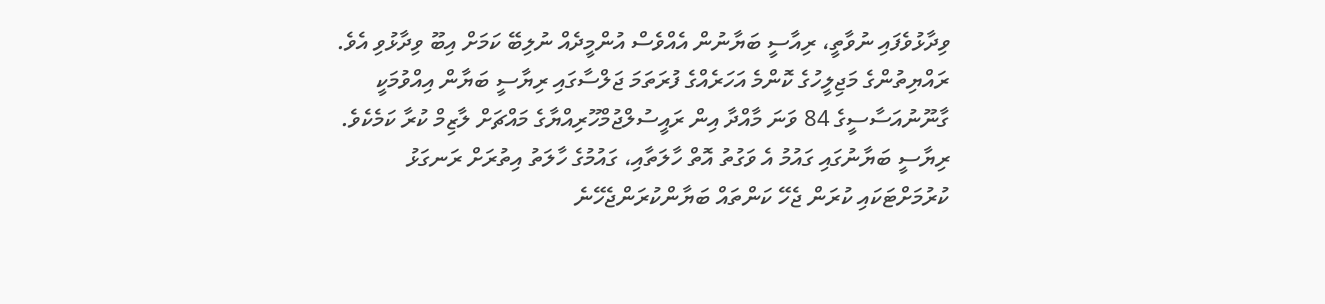ވިދާޅުވެފައި ނުވާތީ، ރިއާސީ ބަޔާނުން އެއްވެސް އުންމީދެއް ނުލިބޭ ކަމަށް އިބޫ ވިދާޅުވި އެވެ.
ރައްޔިތުންގެ މަޖިލީހުގެ ކޮންމެ އަހަރެއްގެ ފުރަތަމަ ޖަލްސާގައި ރިޔާސީ ބަޔާން އިއްވުމަކީ ގާނޫނުއަސާސީގެ 84 ވަނަ މާއްދާ އިން ރައީސުލްޖުމްހޫރިއްޔާގެ މައްޗަށް ލާޒިމް ކުރާ ކަމެކެވެ. ރިޔާސީ ބަޔާނުގައި ގައުމު އެ ވަގުތު އޮތް ހާލަތާއި، ގައުމުގެ ހާލަތު އިތުރަށް ރަނގަޅު ކުރުމަށްޓަކައި ކުރަން ޖެހޭ ކަންތައް ބަޔާންކުރަންޖެހޭނެ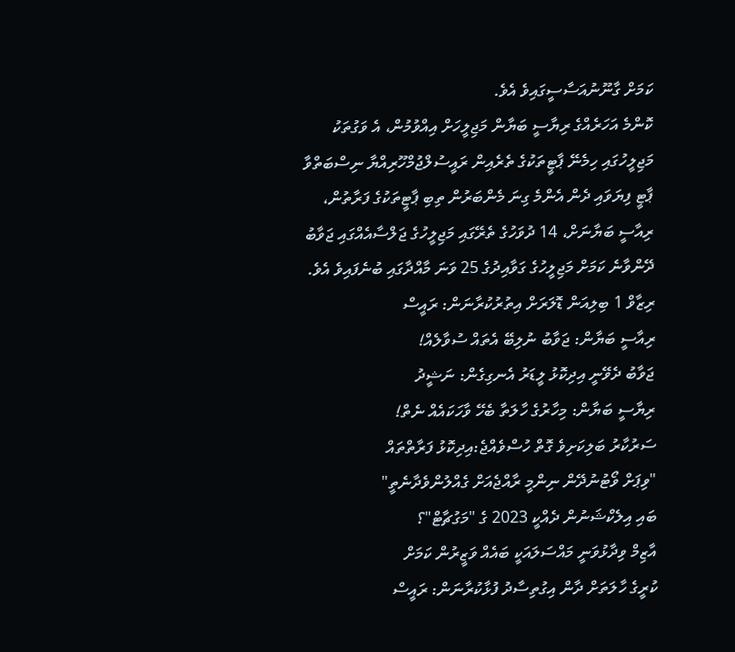ކަމަށް ގާނޫނުއަސާސީގައިވެ އެވެ.
ކޮންމެ އަހަރެއްގެ ރިޔާސީ ބަޔާން މަޖިލީހަށް އިއްވުމުން، އެ ވަގުތަކު މަޖިލީހުގައި ހިމެނޭ ޕާޓީތަކުގެ ތެރެއިން ރައީސުލްޖުމްހޫރިއްޔާ ނިސްބަތްވާ ޕާޓީ ފިޔަވައި ދެން އެންމެ ގިނަ މެންބަރުން ތިބި ޕާޓީތަކުގެ ފަރާތުން، ރިއާސީ ބަޔާނަށް، 14 ދުވަހުގެ ތެރޭގައި މަޖިލީހުގެ ޖަލްސާއެއްގައި ޖަވާބު ދޭންވާނެ ކަމަށް މަޖިލީހުގެ ގަވާއިދުގެ 25 ވަނަ މާއްދާގައި ބުނެފައިވެ އެވެ.
ރިޒާވް 1 ބިލިއަން ޑޮލަރަށް އިތުރުކުރާނަން: ރައީސް
ރިއާސީ ބަޔާން: ޖަވާބު ނުލިބޭ އެތައް ސުވާލެއް!
ޖަވާބު ދެވޭނީ އިދިކޮޅު ލީޑަރު އެނގިގެން: ނަޝީދު
ރިޔާސީ ބަޔާން: މިހާރުގެ ހާލަތާ ބެހޭ ވާހަކައެއް ނެތް!
ސަރުކާރު ބަލިކަށިވެ ގޮތް ހުސްވެއްޖެ:އިދިކޮޅު ފަރާތްތައް
"ވިޕަށް ވޯޓުނުދޭން ނިންމީ ރާއްޖެއަށް ގެއްލުންވެދާނެތީ"
ބައި އިލެކްޝަނުން ދެއްކީ 2023 ގެ "މަގުޗާޓް"؟
އާޒިމް ވިދާޅުވަނީ މައްސަލައަކީ ބައެއް ވަޒީރުން ކަމަށް
ކުރީގެ ހާލަތަށް ދާން އިގުތިސާދު ފުޅާކުރާނަން: ރައީސް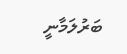ބަރުލަމާނީ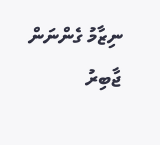ނިޒާމު ގެންނަން ޖާބިރު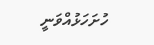ހުށަހަޅުއްވަނީ